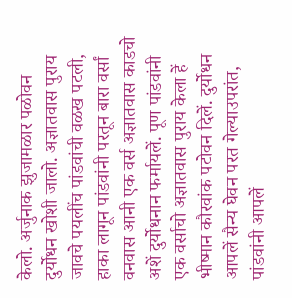केलो. अर्जुनाक झुजामळार पळोवन दुर्योधन खोशी जालो. अज्ञातवास पुराय जावचे पयलींच पांडवांची वळख पटली, हाका लागून पांडवांनी परतून बारा वर्सां वनवास आनी एक वर्स अज्ञातवास काडचो अशें दुर्योधनान फर्मायलें. पूण पांडवांनी एक वर्साचो अज्ञातवास पुराय केला हें भीष्मान कौरवांक पटोवन दिलें. दुर्योधन आपलें सैन्य घेवन परत गेल्याउपरांत, पांडवांनी आपलें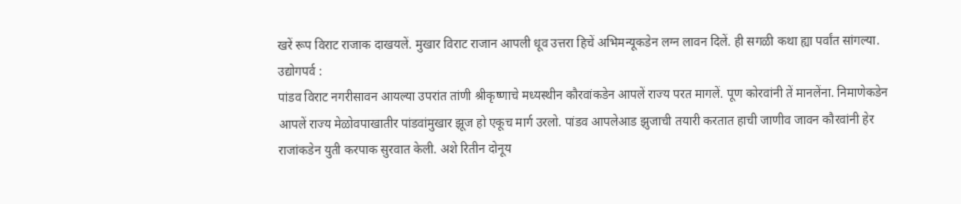खरें रूप विराट राजाक दाखयलें. मुखार विराट राजान आपली धूव उत्तरा हिचें अभिमन्यूकडेन लग्न लावन दिलें. ही सगळी कथा ह्या पर्वांत सांगल्या.
उद्योगपर्व :
पांडव विराट नगरीसावन आयल्या उपरांत तांणी श्रीकृष्णाचे मध्यस्थीन कौरवांकडेन आपलें राज्य परत मागलें. पूण कोरवांनी तें मानलेंना. निमाणेकडेन आपलें राज्य मेळोवपाखातीर पांडवांमुखार झूज हो एकूच मार्ग उरलो. पांडव आपलेआड झुजाची तयारी करतात हाची जाणीव जावन कौरवांनी हेर राजांकडेन युती करपाक सुरवात केली. अशे रितीन दोनूय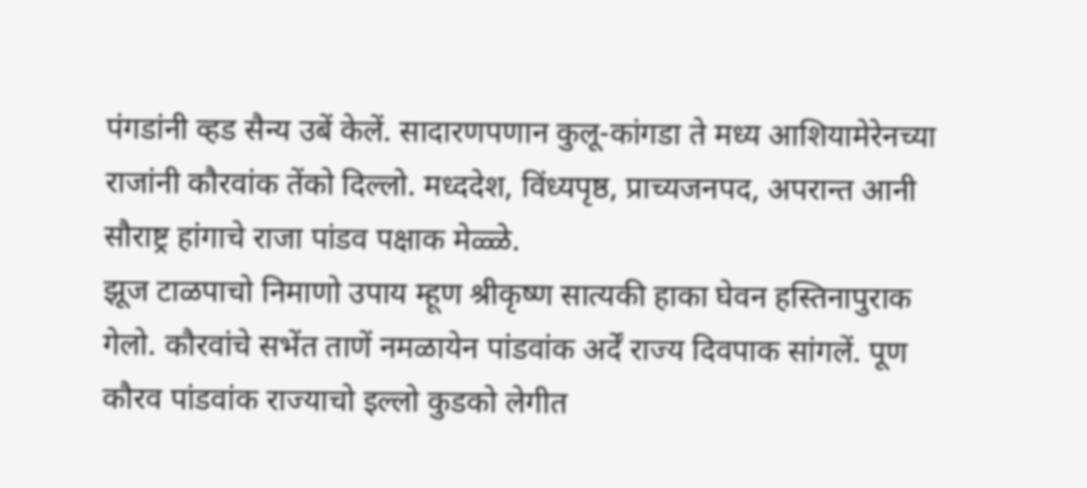पंगडांनी व्हड सैन्य उबें केलें. सादारणपणान कुलू-कांगडा ते मध्य आशियामेरेनच्या राजांनी कौरवांक तेंको दिल्लो. मध्ददेश, विंध्यपृष्ठ, प्राच्यजनपद, अपरान्त आनी सौराष्ट्र हांगाचे राजा पांडव पक्षाक मेळ्ळे.
झूज टाळपाचो निमाणो उपाय म्हूण श्रीकृष्ण सात्यकी हाका घेवन हस्तिनापुराक गेलो. कौरवांचे सभेंत ताणें नमळायेन पांडवांक अर्दें राज्य दिवपाक सांगलें. पूण कौरव पांडवांक राज्याचो इल्लो कुडको लेगीत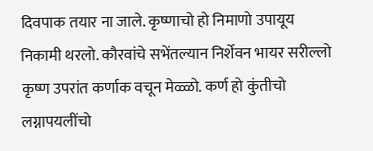दिवपाक तयार ना जाले. कृष्णाचो हो निमाणो उपायूय निकामी थरलो. कौरवांचे सभेंतल्यान निर्शेवन भायर सरील्लो कृष्ण उपरांत कर्णाक वचून मेळ्ळो. कर्ण हो कुंतीचो लग्नापयलींचो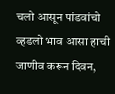चलो आसून पांडवांचो व्हडलो भाव आसा हाची जाणीव करून दिवन,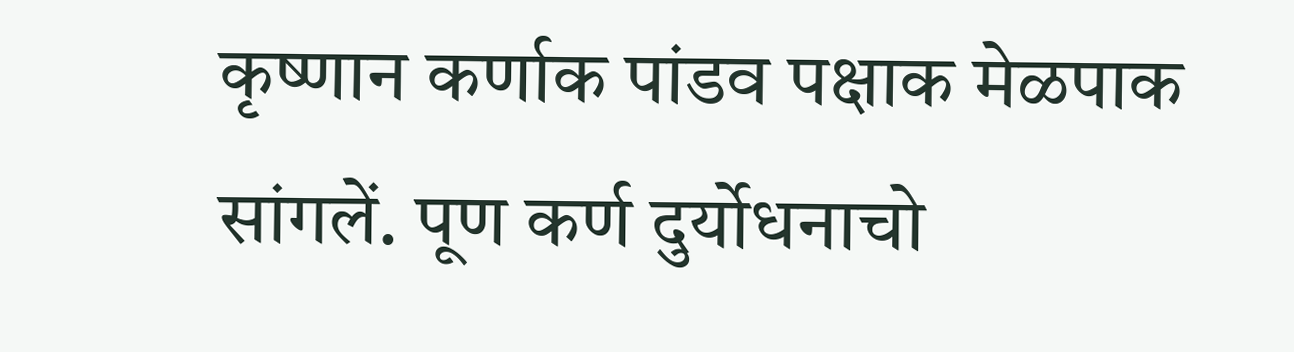कृष्णान कर्णाक पांडव पक्षाक मेळपाक सांगलें. पूण कर्ण दुर्योधनाचो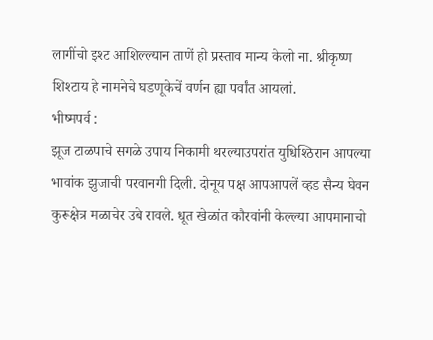लागींचो इश्ट आशिल्ल्यान ताणें हो प्रस्ताव मान्य केलो ना. श्रीकृष्ण शिश्टाय हे नामनेचे घडणूकेचें वर्णन ह्या पर्वांत आयलां.
भीष्मपर्व :
झूज टाळपाचे सगळे उपाय निकामी थरल्याउपरांत युधिश्ठिरान आपल्या भावांक झुजाची परवानगी दिली. दोनूय पक्ष आपआपलें व्हड सैन्य घेवन कुरूक्षेत्र मळाचेर उबे रावले. धूत खेळांत कौरवांनी केल्ल्या आपमानाचो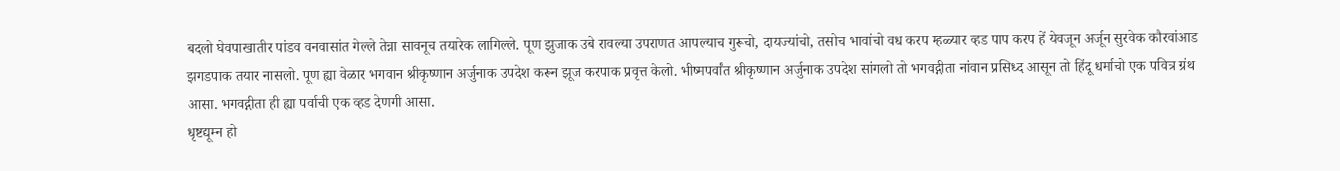बदलो घेवपाखातीर पांडव वनवासांत गेल्ले तेन्ना सावनूच तयारेक लागिल्ले. पूण झुजाक उबे रावल्या उपराणत आपल्याच गुरूचो, दायज्यांचो, तसोच भावांचो वध करप म्हळ्यार व्हड पाप करप हें येवजून अर्जून सुरवेक कौरवांआड झगडपाक तयार नासलो. पूण ह्या वेळार भगवान श्रीकृष्णान अर्जुनाक उपदेश करून झूज करपाक प्रवृत्त केलो. भीष्मपर्वांत श्रीकृष्णान अर्जुनाक उपदेश सांगलो तो भगवद्गीता नांवान प्रसिध्द आसून तो हिंदू धर्माचो एक पवित्र ग्रंथ आसा. भगवद्गीता ही ह्या पर्वाची एक व्हड देणगी आसा.
धृष्टद्यूम्न हो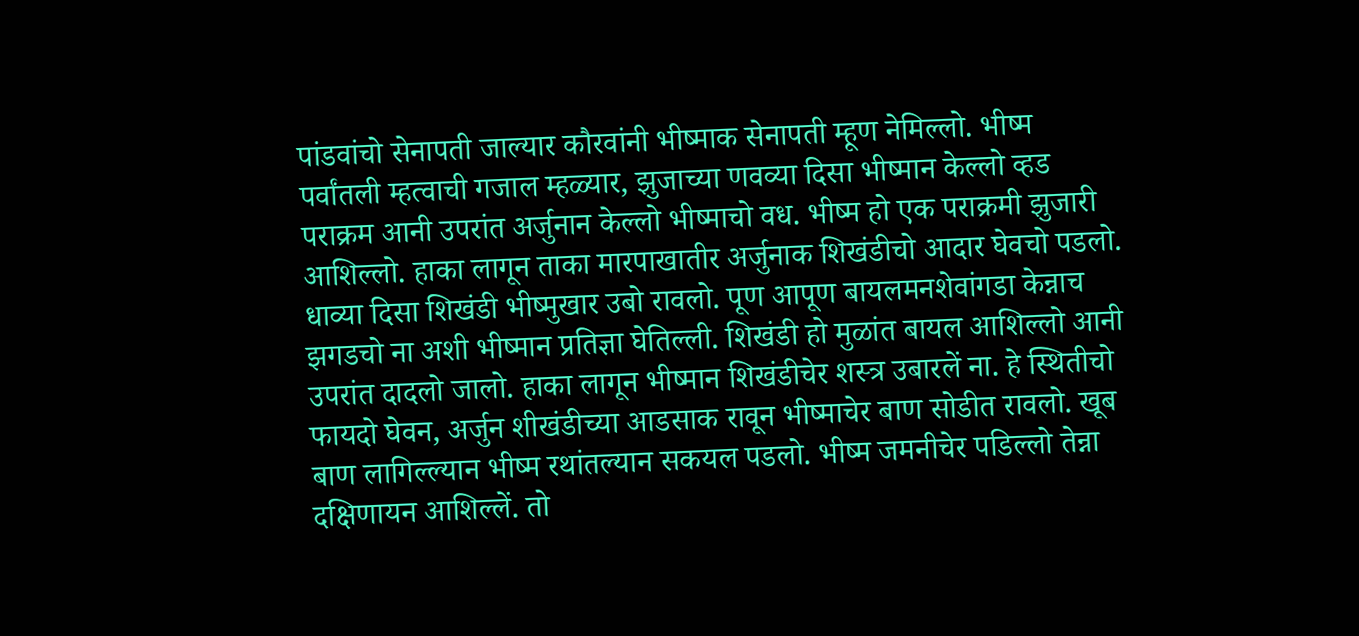पांडवांचो सेनापती जाल्यार कौरवांनी भीष्माक सेनापती म्हूण नेमिल्लो. भीष्म पर्वांतली म्हत्वाची गजाल म्हळ्यार, झुजाच्या णवव्या दिसा भीष्मान केल्लो व्हड पराक्रम आनी उपरांत अर्जुनान केल्लो भीष्माचो वध. भीष्म हो एक पराक्रमी झुजारी आशिल्लो. हाका लागून ताका मारपाखातीर अर्जुनाक शिखंडीचो आदार घेवचो पडलो. धाव्या दिसा शिखंडी भीष्मुखार उबो रावलो. पूण आपूण बायलमनशेवांगडा केन्नाच झगडचो ना अशी भीष्मान प्रतिज्ञा घेतिल्ली. शिखंडी हो मुळांत बायल आशिल्लो आनी उपरांत दादलो जालो. हाका लागून भीष्मान शिखंडीचेर शस्त्र उबारलें ना. हे स्थितीचो फायदो घेवन, अर्जुन शीखंडीच्या आडसाक रावून भीष्माचेर बाण सोडीत रावलो. खूब बाण लागिल्ल्यान भीष्म रथांतल्यान सकयल पडलो. भीष्म जमनीचेर पडिल्लो तेन्ना दक्षिणायन आशिल्लें. तो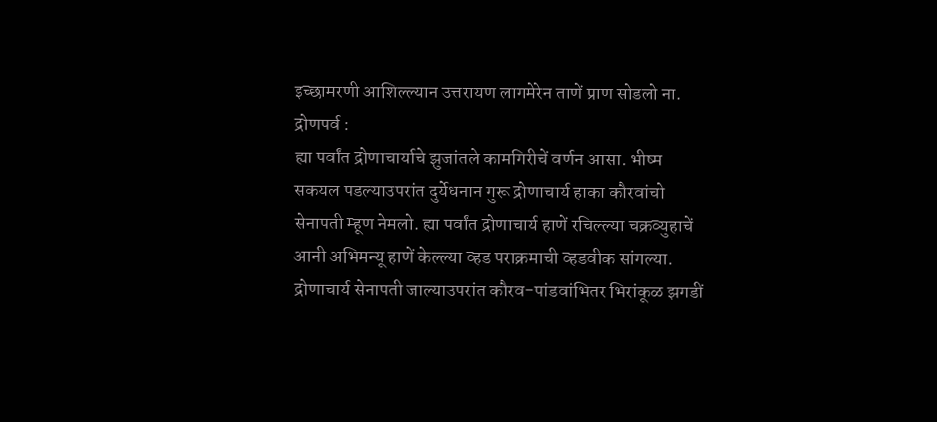इच्छामरणी आशिल्ल्यान उत्तरायण लागमेरेन ताणें प्राण सोडलो ना.
द्रोणपर्व :
ह्या पर्वांत द्रोणाचार्याचे झुजांतले कामगिरीचें वर्णन आसा. भीष्म सकयल पडल्याउपरांत दुर्येधनान गुरू द्रोणाचार्य हाका कौरवांचो सेनापती म्हूण नेमलो. ह्या पर्वांत द्रोणाचार्य हाणें रचिल्ल्या चक्रव्युहाचें आनी अभिमन्यू हाणें केल्ल्या व्हड पराक्रमाची व्हडवीक सांगल्या. द्रोणाचार्य सेनापती जाल्याउपरांत कौरव-पांडवांभितर भिरांकूळ झगडीं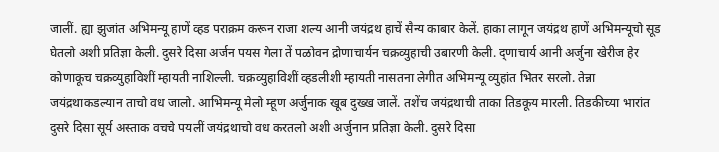जालीं. ह्या झुजांत अभिमन्यू हाणें व्हड पराक्रम करून राजा शल्य आनी जयंद्रथ हाचें सैन्य काबार केलें. हाका लागून जयंद्रथ हाणें अभिमन्यूचो सूड घेतलो अशी प्रतिज्ञा केली. दुसरे दिसा अर्जन पयस गेला तें पळोवन द्रोणाचार्यन चक्रव्युहाची उबारणी केली. द्णाचार्य आनी अर्जुना खेरीज हेर कोणाकूच चक्रव्युहाविशीं म्हायती नाशिल्ली. चक्रव्युहाविशीं व्हडलीशी म्हायती नासतना लेगीत अभिमन्यू व्युहांत भितर सरलो. तेन्ना जयंद्रथाकडल्यान ताचो वध जालो. आभिमन्यू मेलो म्हूण अर्जुनाक खूब दुख्ख जालें. तशेंच जयंद्रथाची ताका तिडकूय मारली. तिडकीच्या भारांत दुसरे दिसा सूर्य अस्ताक वचचे पयलीं जयंद्रथाचो वध करतलो अशी अर्जुनान प्रतिज्ञा केली. दुसरे दिसा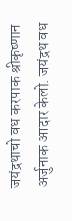जयंद्रथाचो वध करपाक श्रीकृष्णान अर्जुनाक आदार केलो. जयंद्रथ वध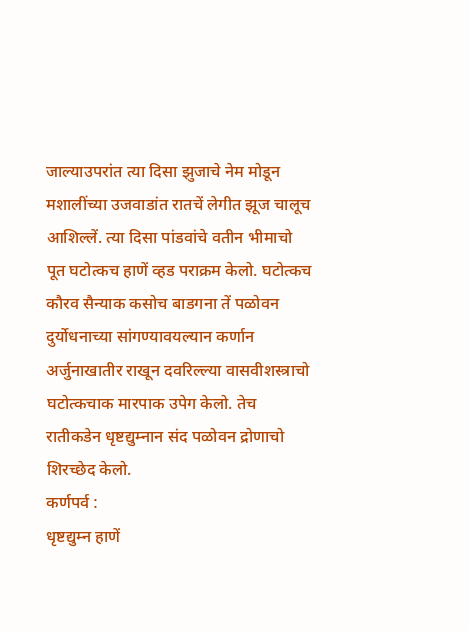जाल्याउपरांत त्या दिसा झुजाचे नेम मोडून मशालींच्या उजवाडांत रातचें लेगीत झूज चालूच आशिल्लें. त्या दिसा पांडवांचे वतीन भीमाचो पूत घटोत्कच हाणें व्हड पराक्रम केलो. घटोत्कच कौरव सैन्याक कसोच बाडगना तें पळोवन दुर्योधनाच्या सांगण्यावयल्यान कर्णान अर्जुनाखातीर राखून दवरिल्ल्या वासवीशस्त्राचो घटोत्कचाक मारपाक उपेग केलो. तेच रातीकडेन धृष्टद्युम्नान संद पळोवन द्रोणाचो शिरच्छेद केलो.
कर्णपर्व :
धृष्टद्युम्न हाणें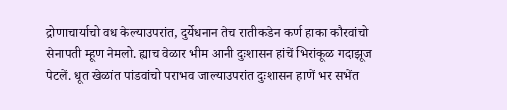द्रोणाचार्याचो वध केल्याउपरांत, दुर्येधनान तेच रातीकडेन कर्ण हाका कौरवांचो सेनापती म्हूण नेमलो. ह्याच वेळार भीम आनी दुःशासन हांचें भिरांकूळ गदाझूज पेटलें. धूत खेळांत पांडवांचो पराभव जाल्याउपरांत दुःशासन हाणें भर सभेंत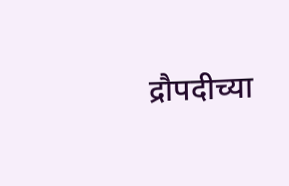द्रौपदीच्या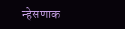न्हेसणाक